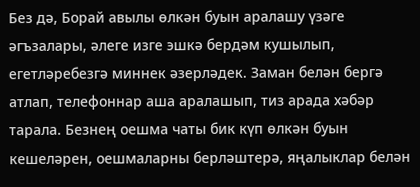Без дә, Борай авылы өлкән буын аралашу үзәге әгъзалары, әлеге изге эшкә бердәм кушылып, егетләребезгә миннек әзерләдек. Заман белән бергә атлап, телефоннар аша аралашып, тиз арада хәбәр тарала. Безнең оешма чаты бик күп өлкән буын кешеләрен, оешмаларны берләштерә, яңалыклар белән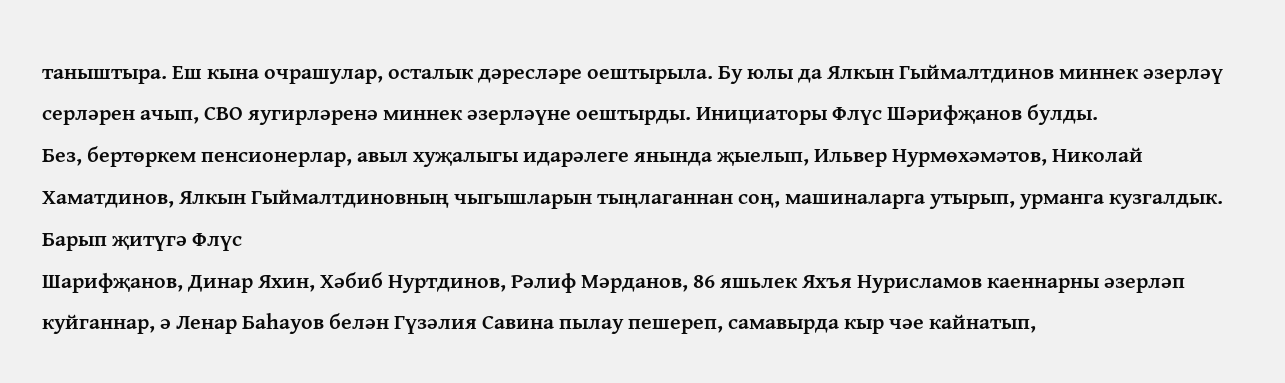таныштыра. Еш кына очрашулар, осталык дәресләре оештырыла. Бу юлы да Ялкын Гыймалтдинов миннек әзерләү серләрен ачып, СВО яугирләренә миннек әзерләүне оештырды. Инициаторы Флүс Шәрифҗанов булды.
Без, бертөркем пенсионерлар, авыл хуҗалыгы идарәлеге янында җыелып, Ильвер Нурмөхәмәтов, Николай Хаматдинов, Ялкын Гыймалтдиновның чыгышларын тыңлаганнан соң, машиналарга утырып, урманга кузгалдык. Барып җитүгә Флүс
Шарифҗанов, Динар Яхин, Хәбиб Нуртдинов, Рәлиф Мәрданов, 86 яшьлек Яхъя Нурисламов каеннарны әзерләп куйганнар, ә Ленар Баһауов белән Гүзәлия Савина пылау пешереп, самавырда кыр чәе кайнатып,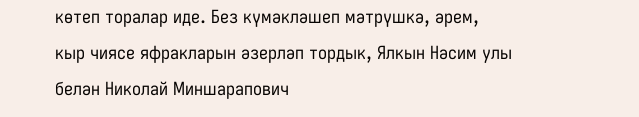көтеп торалар иде. Без күмәкләшеп мәтрүшкә, әрем, кыр чиясе яфракларын әзерләп тордык, Ялкын Нәсим улы белән Николай Миншарапович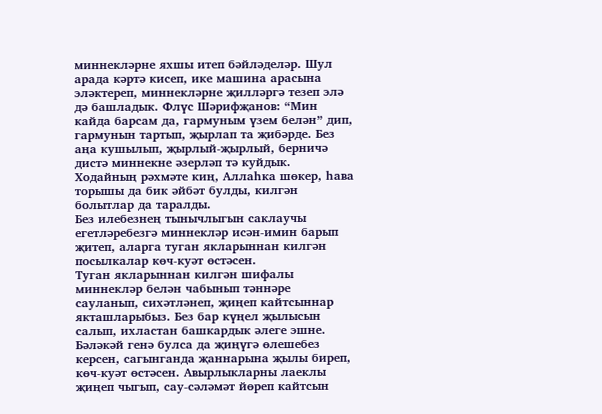миннекләрне яхшы итеп бәйләделәр. Шул арада кәртә кисеп, ике машина арасына эләктереп, миннекләрне җилләргә тезеп элә дә башладык. Флүс Шәрифҗанов: “Мин кайда барсам да, гармуным үзем белән” дип, гармунын тартып, җырлап та җибәрде. Без аңа кушылып, җырлый-җырлый, берничә дистә миннекне әзерләп тә куйдык. Ходайның рәхмәте киң, Аллаһка шөкер, һава торышы да бик әйбәт булды, килгән болытлар да таралды.
Без илебезнең тынычлыгын саклаучы егетләребезгә миннекләр исән-имин барып җитеп, аларга туган якларыннан килгән посылкалар көч-куәт өстәсен.
Туган якларыннан килгән шифалы миннекләр белән чабынып тәннәре сауланып, сихәтләнеп, җиңеп кайтсыннар якташларыбыз. Без бар күңел җылысын салып, ихластан башкардык әлеге эшне. Бәләкәй генә булса да җиңүгә өлешебез керсен, сагынганда җаннарына җылы биреп, көч-куәт өстәсен. Авырлыкларны лаеклы җиңеп чыгып, сау-сәләмәт йөреп кайтсын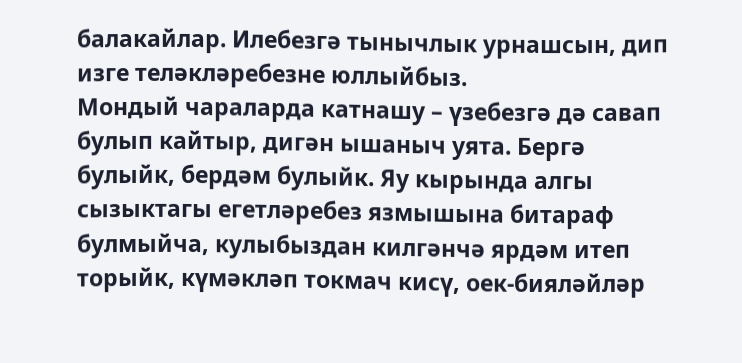балакайлар. Илебезгә тынычлык урнашсын, дип изге теләкләребезне юллыйбыз.
Мондый чараларда катнашу – үзебезгә дә савап булып кайтыр, дигән ышаныч уята. Бергә булыйк, бердәм булыйк. Яу кырында алгы сызыктагы егетләребез язмышына битараф булмыйча, кулыбыздан килгәнчә ярдәм итеп торыйк, күмәкләп токмач кисү, оек-бияләйләр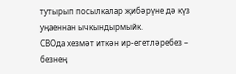тутырып посылкалар җибәрүне дә күз уңаеннан ычкындырмыйк.
СВОда хезмәт иткән ир-егетләребез – безнең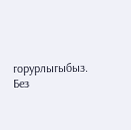горурлыгыбыз. Без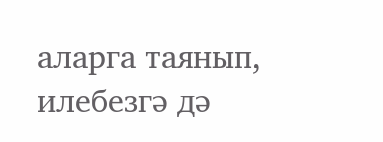аларга таянып, илебезгә дә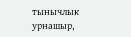тынычлык урнашыр,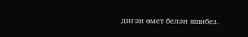дигән өмет белән яшибез.